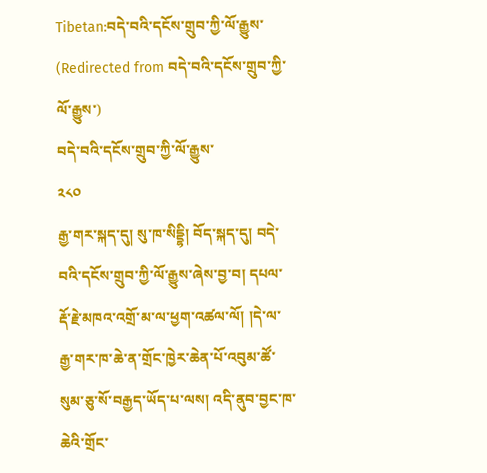Tibetan:བདེ་བའི་དངོས་གྲུབ་ཀྱི་ལོ་རྒྱུས་
(Redirected from བདེ་བའི་དངོས་གྲུབ་ཀྱི་ལོ་རྒྱུས་)
བདེ་བའི་དངོས་གྲུབ་ཀྱི་ལོ་རྒྱུས་
༢༨༠
རྒྱ་གར་སྐད་དུ། སུ་ཁ་སིདྡྷི། བོད་སྐད་དུ། བདེ་བའི་དངོས་གྲུབ་ཀྱི་ལོ་རྒྱུས་ཞེས་བྱ་བ། དཔལ་རྡོ་རྗེ་མཁའ་འགྲོ་མ་ལ་ཕྱག་འཚལ་ལོ། །དེ་ལ་རྒྱ་གར་ཁ་ཆེ་ན་གྲོང་ཁྱེར་ཆེན་པོ་འབུམ་ཚོ་སུམ་ཅུ་སོ་བརྒྱད་ཡོད་པ་ལས། འདི་ནུབ་བྱང་ཁ་ཆེའི་གྲོང་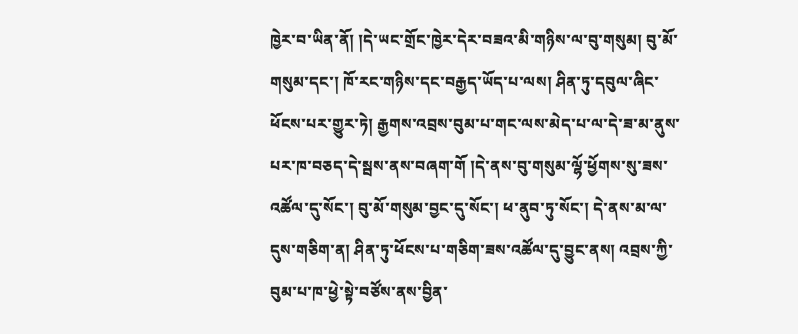ཁྱེར་བ་ཡིན་ནོ། །དེ་ཡང་གྲོང་ཁྱེར་དེར་བཟའ་མི་གཉིས་ལ་བུ་གསུམ། བུ་མོ་གསུམ་དང་། ཁོ་རང་གཉིས་དང་བརྒྱད་ཡོད་པ་ལས། ཤིན་ཏུ་དབུལ་ཞིང་ཕོངས་པར་གྱུར་ཏེ། རྒྱགས་འབྲས་བུམ་པ་གང་ལས་མེད་པ་ལ་དེ་ཟ་མ་ནུས་པར་ཁ་བཅད་དེ་སྦས་ནས་བཞག་གོ །དེ་ནས་བུ་གསུམ་ལྷོ་ཕྱོགས་སུ་ཟས་འཚོལ་དུ་སོང་། བུ་མོ་གསུམ་བྱང་དུ་སོང་། ཕ་ནུབ་ཏུ་སོང་། དེ་ནས་མ་ལ་དུས་གཅིག་ན། ཤིན་ཏུ་ཕོངས་པ་གཅིག་ཟས་འཚོལ་དུ་བྱུང་ནས། འབྲས་ཀྱི་བུམ་པ་ཁ་ཕྱེ་སྟེ་བཙོས་ནས་བྱིན་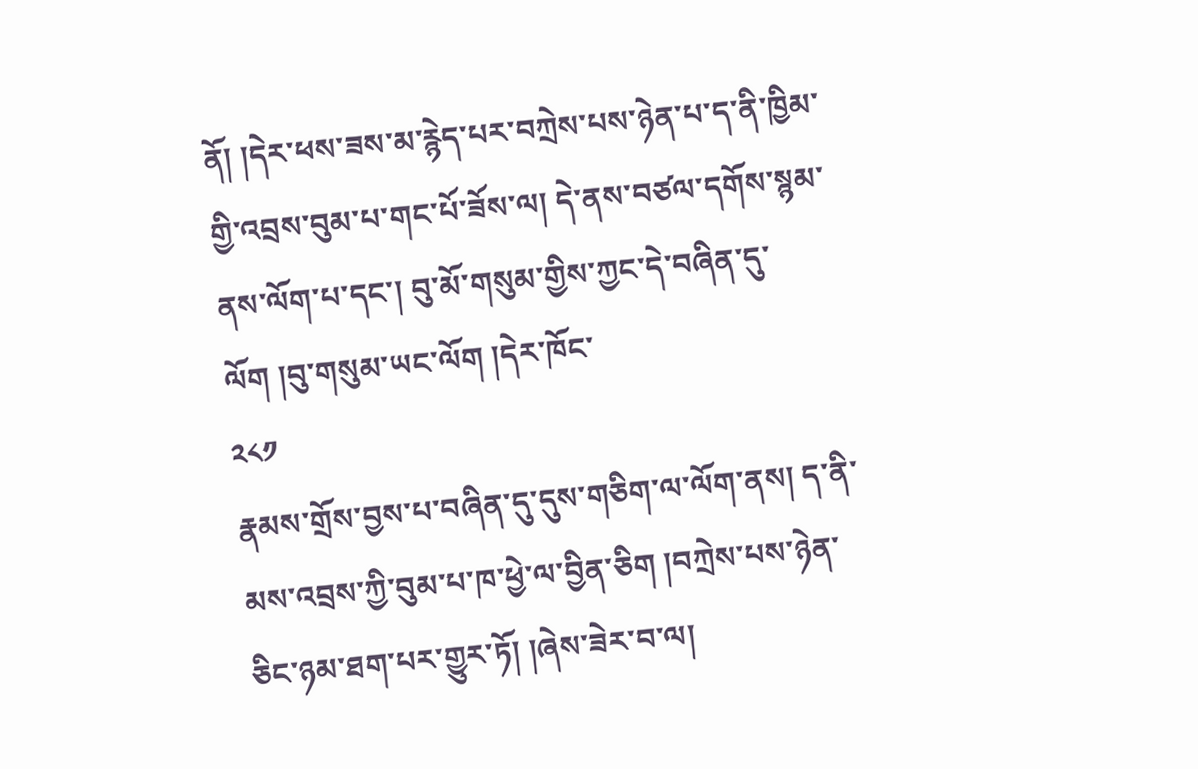ནོ། །དེར་ཕས་ཟས་མ་རྙེད་པར་བཀྲེས་པས་ཉེན་པ་ད་ནི་ཁྱིམ་གྱི་འབྲས་བུམ་པ་གང་པོ་ཟོས་ལ། དེ་ནས་བཙལ་དགོས་སྙམ་ནས་ལོག་པ་དང་། བུ་མོ་གསུམ་གྱིས་ཀྱང་དེ་བཞིན་དུ་ལོག །བུ་གསུམ་ཡང་ལོག །དེར་ཁོང་
༢༨༡
རྣམས་གྲོས་བྱས་པ་བཞིན་དུ་དུས་གཅིག་ལ་ལོག་ནས། ད་ནི་མས་འབྲས་ཀྱི་བུམ་པ་ཁ་ཕྱེ་ལ་བྱིན་ཅིག །བཀྲེས་པས་ཉེན་ཅིང་ཉམ་ཐག་པར་གྱུར་ཏོ། །ཞེས་ཟེར་བ་ལ།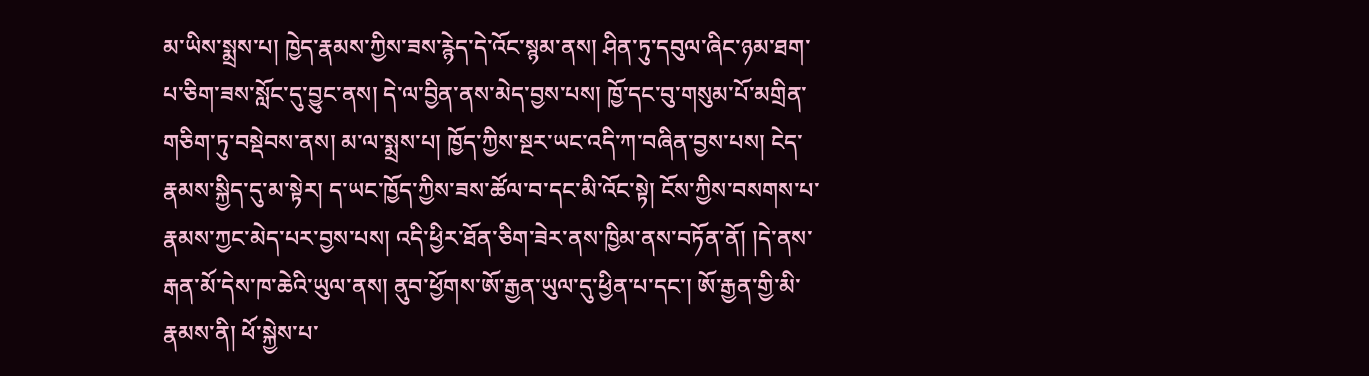མ་ཡིས་སྨྲས་པ། ཁྱེད་རྣམས་ཀྱིས་ཟས་རྙེད་དེ་འོང་སྙམ་ནས། ཤིན་ཏུ་དབུལ་ཞིང་ཉམ་ཐག་པ་ཅིག་ཟས་སློང་དུ་བྱུང་ནས། དེ་ལ་བྱིན་ནས་མེད་བྱས་པས། ཁྱོ་དང་བུ་གསུམ་པོ་མགྲིན་གཅིག་ཏུ་བསྡེབས་ནས། མ་ལ་སྨྲས་པ། ཁྱོད་ཀྱིས་སྔར་ཡང་འདི་ཀ་བཞིན་བྱས་པས། ངེད་རྣམས་སྐྱིད་དུ་མ་སྟེར། ད་ཡང་ཁྱོད་ཀྱིས་ཟས་ཚོལ་བ་དང་མི་འོང་སྟེ། ངོས་ཀྱིས་བསགས་པ་རྣམས་ཀྱང་མེད་པར་བྱས་པས། འདི་ཕྱིར་ཐོན་ཅིག་ཟེར་ནས་ཁྱིམ་ནས་བཏོན་ནོ། །དེ་ནས་རྒན་མོ་དེས་ཁ་ཆེའི་ཡུལ་ནས། ནུབ་ཕྱོགས་ཨོ་རྒྱན་ཡུལ་དུ་ཕྱིན་པ་དང་། ཨོ་རྒྱན་གྱི་མི་རྣམས་ནི། ཕོ་སྐྱེས་པ་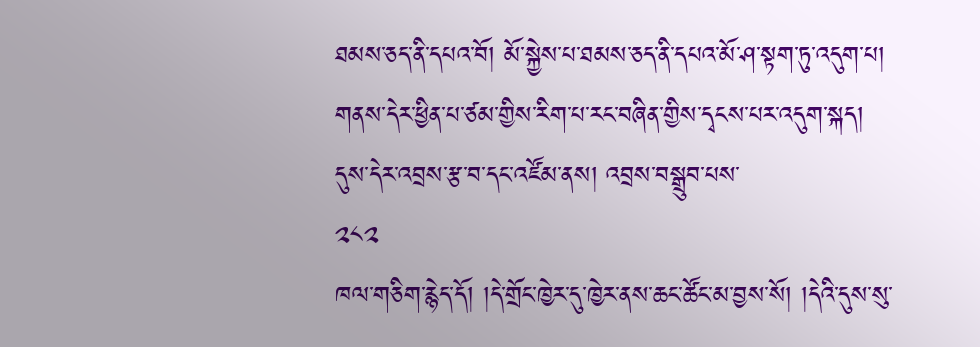ཐམས་ཅད་ནི་དཔའ་བོ། མོ་སྐྱེས་པ་ཐམས་ཅད་ནི་དཔའ་མོ་ཤ་སྟག་ཏུ་འདུག་པ། གནས་དེར་ཕྱིན་པ་ཙམ་གྱིས་རིག་པ་རང་བཞིན་གྱིས་དྭངས་པར་འདུག་སྐད། དུས་དེར་འབྲས་རྩ་བ་དང་འཛོམ་ནས། འབྲས་བསྒྲུབ་པས་
༢༨༢
ཁལ་གཅིག་རྙེད་དོ། །དེ་གྲོང་ཁྱེར་དུ་ཁྱེར་ནས་ཆང་ཚོང་མ་བྱས་སོ། །དེའི་དུས་སུ་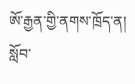ཨོ་རྒྱན་གྱི་ནགས་ཁྲོད་ན། སློབ་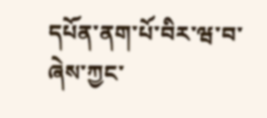དཔོན་ནག་པོ་བིར་ཝ་བ་ཞེས་ཀྱང་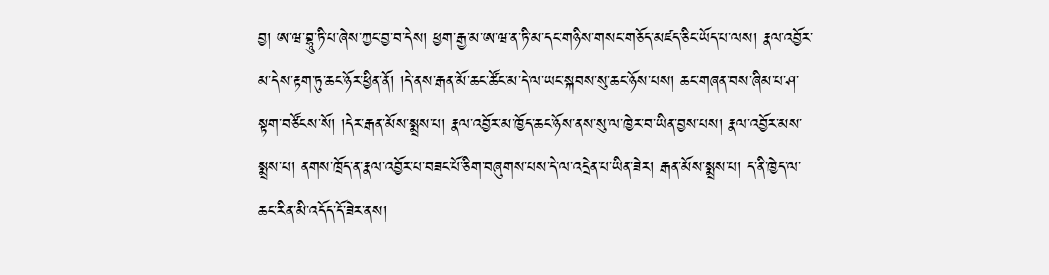བྱ། ཨ་ཝ་བྷཱུ་ཏི་པ་ཞེས་ཀྱང་བྱ་བ་དེས། ཕྱག་རྒྱ་མ་ཨ་ཝ་ན་ཏི་མ་དང་གཉིས་གསང་གཅོད་མཛད་ཅིང་ཡོད་པ་ལས། རྣལ་འབྱོར་མ་དེས་རྟག་ཏུ་ཆང་ཉོར་ཕྱིན་ནོ། །དེ་ནས་རྒན་མོ་ཆང་ཚོང་མ་དེ་ལ་ཡང་སྐབས་སུ་ཆང་ཉོས་པས། ཆང་གཞན་བས་ཞིམ་པ་ཤ་སྟག་བཙོངས་སོ། །དེར་རྒན་མོས་སྨྲས་པ། རྣལ་འབྱོར་མ་ཁྱོད་ཆང་ཉོས་ནས་སུ་ལ་ཁྱེར་བ་ཡིན་བྱས་པས། རྣལ་འབྱོར་མས་སྨྲས་པ། ནགས་ཁྲོད་ན་རྣལ་འབྱོར་པ་བཟང་པོ་ཅིག་བཞུགས་པས་དེ་ལ་འདྲེན་པ་ཡིན་ཟེར། རྒན་མོས་སྨྲས་པ། ད་ནི་ཁྱེད་ལ་ཆང་རིན་མི་འདོད་དོ་ཟེར་ནས།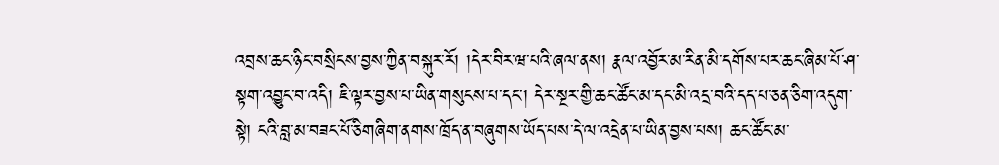འབྲས་ཆང་ཉིང་བསྲིངས་བྱས་ཀྱིན་བསྐུར་རོ། །དེར་བིར་ཝ་པའི་ཞལ་ནས། རྣལ་འབྱོར་མ་རིན་མི་དགོས་པར་ཆང་ཞིམ་པོ་ཤ་སྟག་འབྱུང་བ་འདི། ཇི་ལྟར་བྱས་པ་ཡིན་གསུངས་པ་དང་། དེར་སྔར་གྱི་ཆང་ཚོང་མ་དང་མི་འདྲ་བའི་དད་པ་ཅན་ཅིག་འདུག་སྟེ། ངའི་བླ་མ་བཟང་པོ་ཅིགཞིག་ནགས་ཁྲོད་ན་བཞུགས་ཡོད་པས་དེ་ལ་འདྲེན་པ་ཡིན་བྱས་པས། ཆང་ཚོང་མ་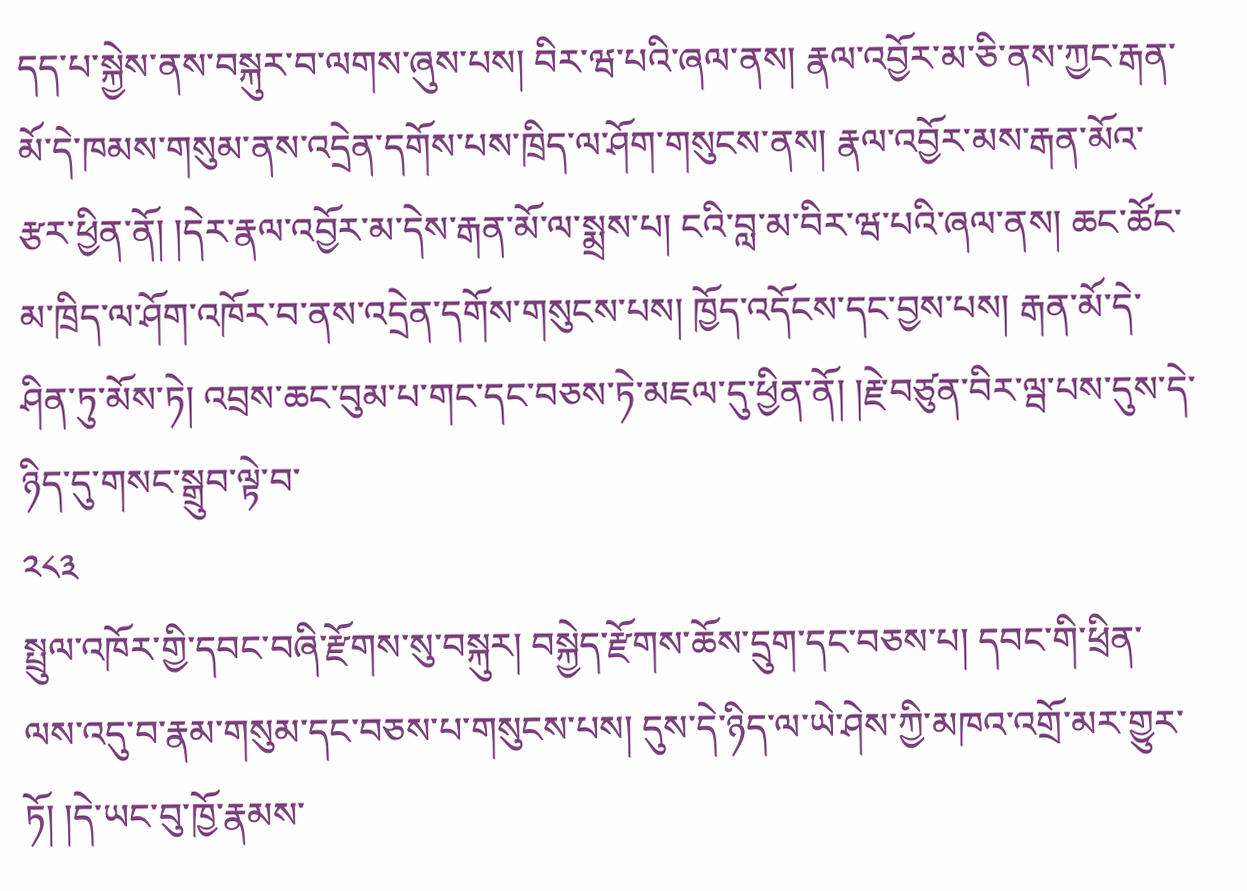དད་པ་སྐྱེས་ནས་བསྐུར་བ་ལགས་ཞུས་པས། བིར་ཝ་པའི་ཞལ་ནས། རྣལ་འབྱོར་མ་ཅི་ནས་ཀྱང་རྒན་མོ་དེ་ཁམས་གསུམ་ནས་འདྲེན་དགོས་པས་ཁྲིད་ལ་ཤོག་གསུངས་ནས། རྣལ་འབྱོར་མས་རྒན་མོའ་རྩར་ཕྱིན་ནོ། །དེར་རྣལ་འབྱོར་མ་དེས་རྒན་མོ་ལ་སྨྲས་པ། ངའི་བླ་མ་བིར་ཝ་པའི་ཞལ་ནས། ཆང་ཚོང་མ་ཁྲིད་ལ་ཤོག་འཁོར་བ་ནས་འདྲེན་དགོས་གསུངས་པས། ཁྱོད་འདོངས་དང་བྱས་པས། རྒན་མོ་དེ་ཤིན་ཏུ་མོས་ཏེ། འབྲས་ཆང་བུམ་པ་གང་དང་བཅས་ཏེ་མཇལ་དུ་ཕྱིན་ནོ། །རྗེ་བཙུན་བིར་ལྦ་པས་དུས་དེ་ཉིད་དུ་གསང་སྒྲུབ་ལྟེ་བ་
༢༨༣
སྤྲུལ་འཁོར་གྱི་དབང་བཞི་རྫོགས་སུ་བསྐུར། བསྐྱེད་རྫོགས་ཆོས་དྲུག་དང་བཅས་པ། དབང་གི་ཕྲིན་ལས་འདུ་བ་རྣམ་གསུམ་དང་བཅས་པ་གསུངས་པས། དུས་དེ་ཉིད་ལ་ཡེ་ཤེས་ཀྱི་མཁའ་འགྲོ་མར་གྱུར་ཏོ། །དེ་ཡང་བུ་ཁྱོ་རྣམས་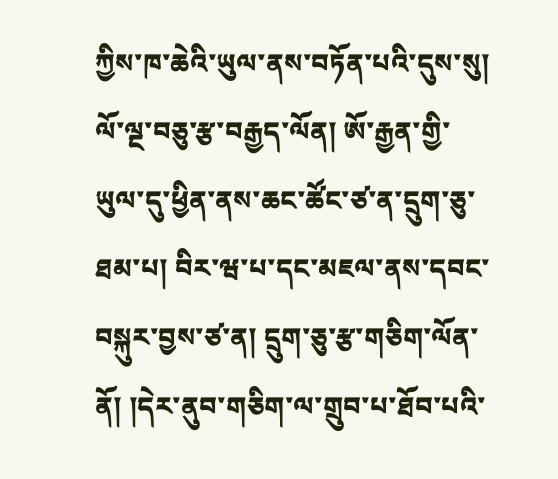ཀྱིས་ཁ་ཆེའི་ཡུལ་ནས་བཏོན་པའི་དུས་སུ། ལོ་ལྔ་བཅུ་རྩ་བརྒྱད་ལོན། ཨོ་རྒྱན་གྱི་ཡུལ་དུ་ཕྱིན་ནས་ཆང་ཚོང་ཙ་ན་དྲུག་ཅུ་ཐམ་པ། བིར་ཝ་པ་དང་མཇལ་ནས་དབང་བསྐུར་བྱས་ཙ་ན། དྲུག་ཅུ་རྩ་གཅིག་ལོན་ནོ། །དེར་ནུབ་གཅིག་ལ་གྲུབ་པ་ཐོབ་པའི་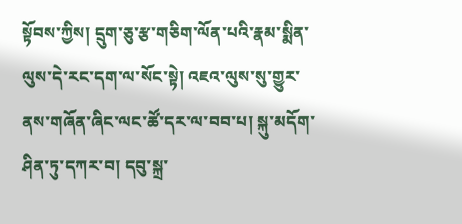སྟོབས་ཀྱིས། དྲུག་ཅུ་རྩ་གཅིག་ལོན་པའི་རྣམ་སྨིན་ལུས་དེ་རང་དག་ལ་སོང་སྟེ། འཇའ་ལུས་སུ་གྱུར་ནས་གཞོན་ཞིང་ལང་ཚོ་དར་ལ་བབ་པ། སྐུ་མདོག་ཤིན་ཏུ་དཀར་བ། དབུ་སྐྲ་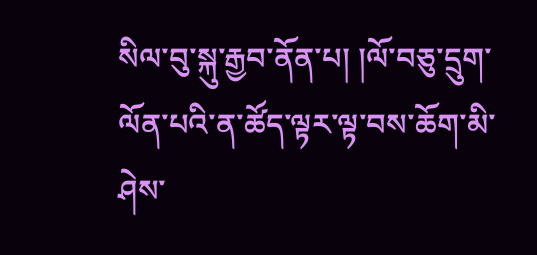སིལ་བུ་སྐུ་རྒྱབ་ནོན་པ། །ལོ་བཅུ་དྲུག་ལོན་པའི་ན་ཚོད་ལྟར་ལྟ་བས་ཆོག་མི་ཤེས་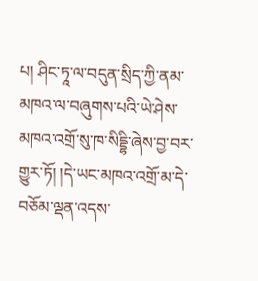པ། ཤིང་ཏཱ་ལ་བདུན་སྲིད་ཀྱི་ནམ་མཁའ་ལ་བཞུགས་པའི་ཡེ་ཤེས་མཁའ་འགྲོ་སུ་ཁ་སིདྡྷི་ཞེས་བྱ་བར་གྱུར་ཏོ། །དེ་ཡང་མཁའ་འགྲོ་མ་དེ་བཅོམ་ལྡན་འདས་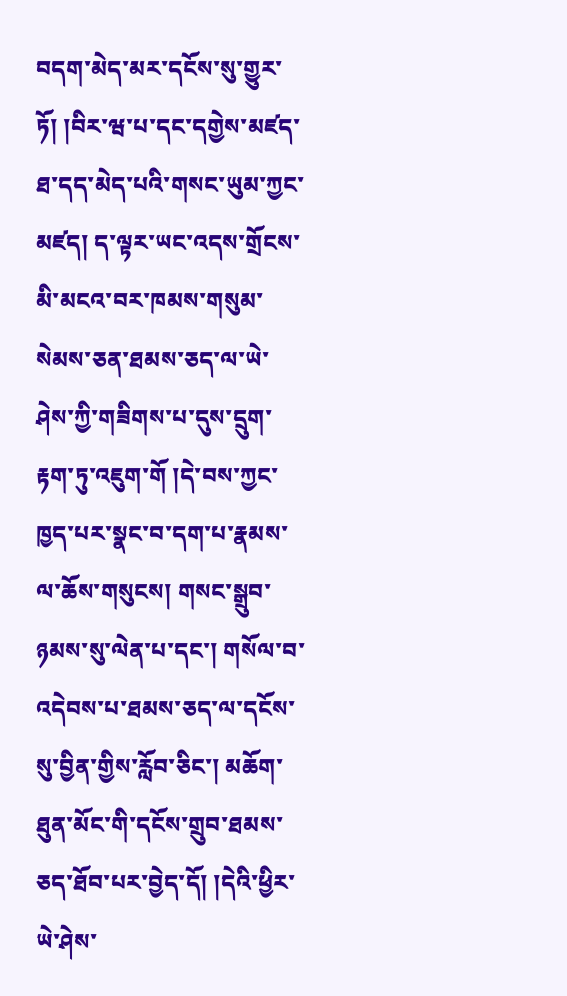བདག་མེད་མར་དངོས་སུ་གྱུར་ཏོ། །བིར་ཝ་པ་དང་དགྱེས་མཛད་ཐ་དད་མེད་པའི་གསང་ཡུམ་ཀྱང་མཛད། ད་ལྟར་ཡང་འདས་གྲོངས་མི་མངའ་བར་ཁམས་གསུམ་སེམས་ཅན་ཐམས་ཅད་ལ་ཡེ་ཤེས་ཀྱི་གཟིགས་པ་དུས་དྲུག་རྟག་ཏུ་འཇུག་གོ །དེ་བས་ཀྱང་ཁྱད་པར་སྣང་བ་དག་པ་རྣམས་ལ་ཆོས་གསུངས། གསང་སྒྲུབ་ཉམས་སུ་ལེན་པ་དང་། གསོལ་བ་འདེབས་པ་ཐམས་ཅད་ལ་དངོས་སུ་བྱིན་གྱིས་རློབ་ཅིང་། མཆོག་ཐུན་མོང་གི་དངོས་གྲུབ་ཐམས་ཅད་ཐོབ་པར་བྱེད་དོ། །དེའི་ཕྱིར་ཡེ་ཤེས་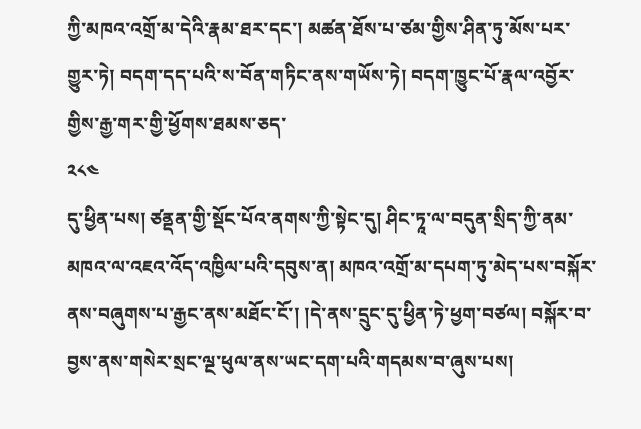ཀྱི་མཁའ་འགྲོ་མ་དེའི་རྣམ་ཐར་དང་། མཚན་ཐོས་པ་ཙམ་གྱིས་ཤིན་ཏུ་མོས་པར་གྱུར་ཏེ། བདག་དད་པའི་ས་བོན་གཏིང་ནས་གཡོས་ཏེ། བདག་ཁྱུང་པོ་རྣལ་འབྱོར་གྱིས་རྒྱ་གར་གྱི་ཕྱོགས་ཐམས་ཅད་
༢༨༤
དུ་ཕྱིན་པས། ཙནྡན་གྱི་སྡོང་པོའ་ནགས་ཀྱི་སྟེང་དུ། ཤིང་ཏཱ་ལ་བདུན་སྲིད་ཀྱི་ནམ་མཁའ་ལ་འཇའ་འོད་འཁྱིལ་པའི་དབུས་ན། མཁའ་འགྲོ་མ་དཔག་ཏུ་མེད་པས་བསྐོར་ནས་བཞུགས་པ་རྒྱང་ནས་མཐོང་ངོ་། །དེ་ནས་དྲུང་དུ་ཕྱིན་ཏེ་ཕྱག་བཙལ། བསྐོར་བ་བྱས་ནས་གསེར་སྲང་ལྔ་ཕུལ་ནས་ཡང་དག་པའི་གདམས་བ་ཞུས་པས།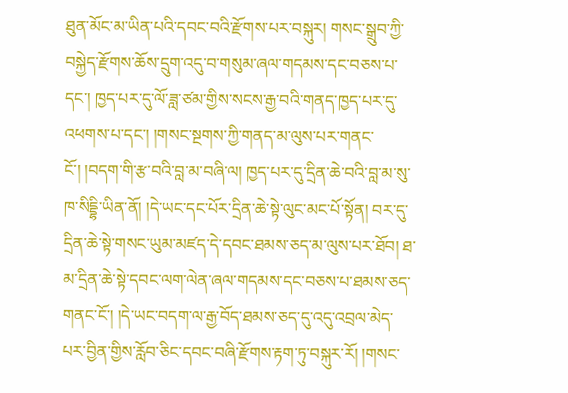ཐུན་མོང་མ་ཡིན་པའི་དབང་བའི་རྫོགས་པར་བསྐུར། གསང་སྒྲུབ་ཀྱི་བསྐྱེད་རྫོགས་ཆོས་དྲུག་འདུ་བ་གསུམ་ཞལ་གདམས་དང་བཅས་པ་དང་། ཁྱད་པར་དུ་ལོ་ཟླ་ཙམ་གྱིས་སངས་རྒྱ་བའི་གནད་ཁྱད་པར་དུ་འཕགས་པ་དང་། །གསང་སྔགས་ཀྱི་གནད་མ་ལུས་པར་གནང་ངོ་། །བདག་གི་རྩ་བའི་བླ་མ་བཞི་ལ། ཁྱད་པར་དུ་དྲིན་ཆེ་བའི་བླ་མ་སུ་ཁ་སིདྡྷི་ཡིན་ནོ། །དེ་ཡང་དང་པོར་དྲིན་ཆེ་སྟེ་ལུང་མང་པོ་སྟོན། བར་དུ་དྲིན་ཆེ་སྟེ་གསང་ཡུམ་མཛད་དེ་དབང་ཐམས་ཅད་མ་ལུས་པར་ཐོབ། ཐ་མ་དྲིན་ཆེ་སྟེ་དབང་ལག་ལེན་ཞལ་གདམས་དང་བཅས་པ་ཐམས་ཅད་གནང་ངོ་། །དེ་ཡང་བདག་ལ་རྒྱ་བོད་ཐམས་ཅད་དུ་འདུ་འབྲལ་མེད་པར་བྱིན་གྱིས་རློབ་ཅིང་དབང་བཞི་རྫོགས་རྟག་ཏུ་བསྐུར་རོ། །གསང་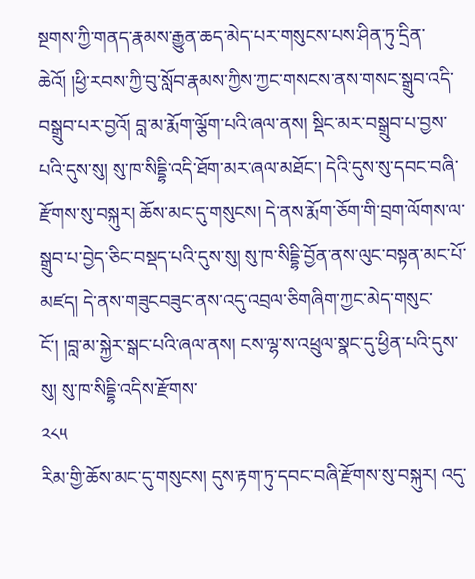སྔགས་ཀྱི་གནད་རྣམས་རྒྱུན་ཆད་མེད་པར་གསུངས་པས་ཤིན་ཏུ་དྲིན་ཆེའོ། །ཕྱི་རབས་ཀྱི་བུ་སློབ་རྣམས་ཀྱིས་ཀྱང་གསངས་ནས་གསང་སྒྲུབ་འདི་བསྒྲུབ་པར་བྱའོ། བླ་མ་རྨོག་ལྕོག་པའི་ཞལ་ནས། སྡིང་མར་བསྒྲུབ་པ་བྱས་པའི་དུས་སུ། སུ་ཁ་སིདྡྷི་འདི་ཐོག་མར་ཞལ་མཐོང་། དེའི་དུས་སུ་དབང་བཞི་རྫོགས་སུ་བསྐུར། ཆོས་མང་དུ་གསུངས། དེ་ནས་རྨོག་ཅོག་གི་བྲག་ལོགས་ལ་སྒྲུབ་པ་བྱེད་ཅིང་བསྡད་པའི་དུས་སུ། སུ་ཁ་སིདྡྷི་བྱོན་ནས་ལུང་བསྟན་མང་པོ་མཛད། དེ་ནས་གཟུངབཟུང་ནས་འདུ་འབྲལ་ཅིགཞིག་ཀྱང་མེད་གསུང་ངོ་། །བླ་མ་སྐྱེར་སྒང་པའི་ཞལ་ནས། ངས་ལྷ་ས་འཕྲུལ་སྣང་དུ་ཕྱིན་པའི་དུས་སུ། སུ་ཁ་སིདྡྷི་འདིས་རྫོགས་
༢༨༥
རིམ་གྱི་ཆོས་མང་དུ་གསུངས། དུས་རྟག་ཏུ་དབང་བཞི་རྫོགས་སུ་བསྐུར། འདུ་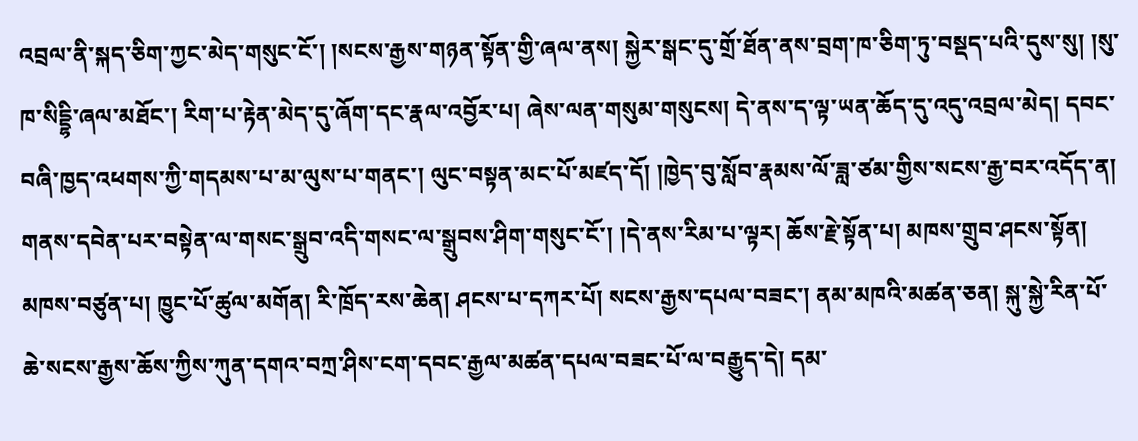འབྲལ་ནི་སྐད་ཅིག་ཀྱང་མེད་གསུང་ངོ་། །སངས་རྒྱས་གཉན་སྟོན་གྱི་ཞལ་ནས། སྐྱེར་སྒང་དུ་གྲོ་ཐོན་ནས་བྲག་ཁ་ཅིག་ཏུ་བསྡད་པའི་དུས་སུ། །སུ་ཁ་སིདྡྷི་ཞལ་མཐོང་། རིག་པ་རྟེན་མེད་དུ་ཞོག་དང་རྣལ་འབྱོར་པ། ཞེས་ལན་གསུམ་གསུངས། དེ་ནས་ད་ལྟ་ཡན་ཆོད་དུ་འདུ་འབྲལ་མེད། དབང་བཞི་ཁྱད་འཕགས་ཀྱི་གདམས་པ་མ་ལུས་པ་གནང་། ལུང་བསྟན་མང་པོ་མཛད་དོ། །ཁྱེད་བུ་སློབ་རྣམས་ལོ་ཟླ་ཙམ་གྱིས་སངས་རྒྱ་བར་འདོད་ན། གནས་དབེན་པར་བསྟེན་ལ་གསང་སྒྲུབ་འདི་གསང་ལ་སྒྲུབས་ཤིག་གསུང་ངོ་། །དེ་ནས་རིམ་པ་ལྟར། ཆོས་རྗེ་སྟོན་པ། མཁས་གྲུབ་ཤངས་སྟོན། མཁས་བཙུན་པ། ཁྱུང་པོ་ཚུལ་མགོན། རི་ཁྲོད་རས་ཆེན། ཤངས་པ་དཀར་པོ། སངས་རྒྱས་དཔལ་བཟང་། ནམ་མཁའི་མཚན་ཅན། སྐུ་སྐྱེ་རིན་པོ་ཆེ་སངས་རྒྱས་ཆོས་ཀྱིས་ཀུན་དགའ་བཀྲ་ཤིས་ངག་དབང་རྒྱལ་མཚན་དཔལ་བཟང་པོ་ལ་བརྒྱུད་དེ། དམ་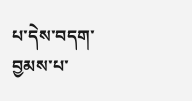པ་དེས་བདག་བྱམས་པ་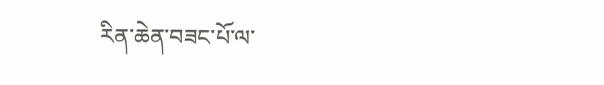རིན་ཆེན་བཟང་པོ་ལ་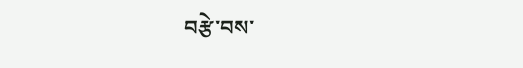བརྩེ་བས་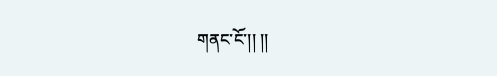གནང་ངོ་།། །།